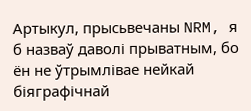Артыкул, прысьвечаны NRM, я б назваў даволі прыватным, бо ён не ўтрымлівае нейкай біяграфічнай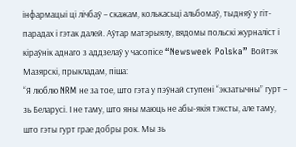інфармацыі ці лічбаў – скажам, колькасьці альбомаў, тыдняў у гіт-парадах і гэтак далей. Аўтар матэрыялу, вядомы польскі журналіст і кіраўнік аднаго з аддзелаў у часопісе “Newsweek Polska” Войтэк Мазярскі, прыкладам, піша:
“Я люблю NRM не за тое, што гэта у пэўнай ступені “экзатычны” гурт – зь Беларусі. І не таму, што яны маюць не абы-якія тэксты, але таму, што гэты гурт грае добры рок. Мы зь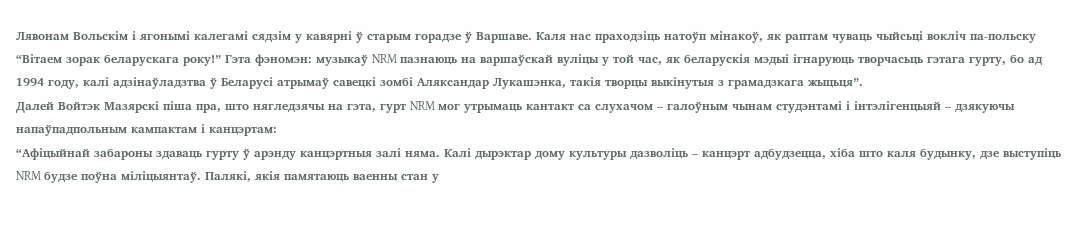Лявонам Вольскім і ягонымі калегамі сядзім у кавярні ў старым горадзе ў Варшаве. Каля нас праходзіць натоўп мінакоў, як раптам чуваць чыйсьці вокліч па-польску “Вітаем зорак беларускага року!” Гэта фэномэн: музыкаў NRM пазнаюць на варшаўскай вуліцы у той час, як беларускія мэдыі ігнаруюць творчасьць гэтага гурту, бо ад 1994 году, калі адзінаўладзтва ў Беларусі атрымаў савецкі зомбі Аляксандар Лукашэнка, такія творцы выкінутыя з грамадзкага жыцьця”.
Далей Войтэк Мазярскі піша пра, што нягледзячы на гэта, гурт NRM мог утрымаць кантакт са слухачом – галоўным чынам студэнтамі і інтэлігенцыяй – дзякуючы напаўпадпольным кампактам і канцэртам:
“Афіцыйнай забароны здаваць гурту ў арэнду канцэртныя залі няма. Калі дырэктар дому культуры дазволіць – канцэрт адбудзецца, хіба што каля будынку, дзе выступіць NRM будзе поўна міліцыянтаў. Палякі, якія памятаюць ваенны стан у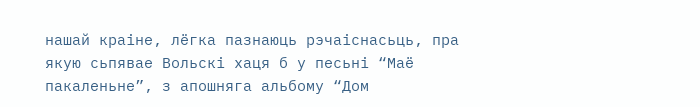нашай краіне, лёгка пазнаюць рэчаіснасьць, пра якую сьпявае Вольскі хаця б у песьні “Маё пакаленьне”, з апошняга альбому “Дом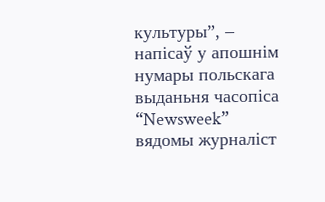культуры”, – напісаў у апошнім нумары польскага выданьня часопіса “Newsweek” вядомы журналіст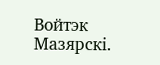Войтэк Мазярскі.